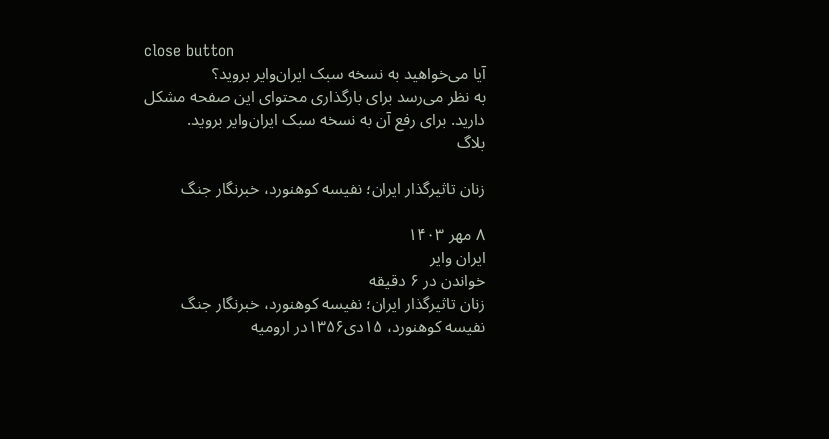close button
آیا می‌خواهید به نسخه سبک ایران‌وایر بروید؟
به نظر می‌رسد برای بارگذاری محتوای این صفحه مشکل دارید. برای رفع آن به نسخه سبک ایران‌وایر بروید.
بلاگ

زنان تاثیرگذار ایران؛ نفیسه کوهنورد، خبرنگار جنگ

۸ مهر ۱۴۰۳
ایران وایر
خواندن در ۶ دقیقه
زنان تاثیرگذار ایران؛ نفیسه کوهنورد، خبرنگار جنگ
نفیسه کوهنورد، ۱۵دى۱۳۵۶در اروميه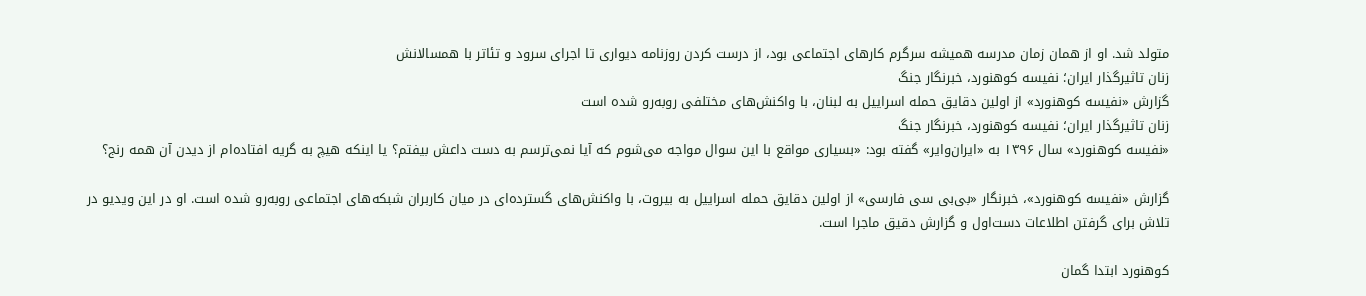متولد شد. او از همان زمان مدرسه هميشه سرگرم كارهاى اجتماعى بود، از درست كردن روزنامه ديوارى تا اجراى سرود و تئاتر با همسالانش
زنان تاثیرگذار ایران؛ نفیسه کوهنورد، خبرنگار جنگ
گزارش «نفیسه کوهنورد» از اولین دقایق حمله اسراییل به لبنان، با واکنش‌های مختلفی رو‌به‌رو شده است
زنان تاثیرگذار ایران؛ نفیسه کوهنورد، خبرنگار جنگ
«نفیسه کوهنورد» سال ۱۳۹۶ به «ایران‌وایر» گفته بود: «بسيارى مواقع با این سوال مواجه می‌شوم كه آيا نمی‌ترسم به دست داعش بیفتم؟ يا اينكه هيچ به گريه افتاده‌ام از ديدن آن همه رنج؟

گزارش «نفیسه‌ کوهنورد»، خبرنگار «بی‌بی سی فارسی» از اولین دقایق حمله اسراییل به بیروت، با واکنش‌های گسترده‌ای در میان کاربران شبکه‌های اجتماعی رو‌به‌رو شده است. او در این ویدیو در تلاش برای گرفتن اطلاعات دست‌اول و گزارش دقیق ماجرا است.

کوهنورد ابتدا گمان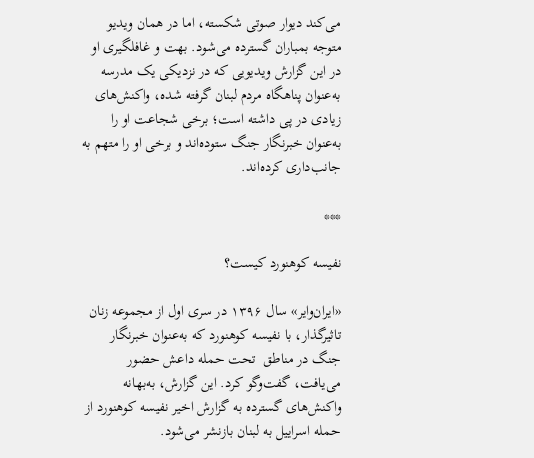می‌کند دیوار صوتی شکسته، اما در همان ویدیو متوجه بمباران گسترده می‌شود. بهت و غافلگیری او در این گزارش ویدیویی که در نزدیکی یک مدرسه به‌عنوان پناهگاه مردم لبنان گرفته شده، واکنش‌های زیادی در پی داشته است؛ برخی شجاعت او را به‌عنوان خبرنگار جنگ ستوده‌اند و برخی او را متهم به جانب‌داری کرده‌اند.

***

نفیسه کوهنورد کیست؟

«ایران‌وایر» سال ۱۳۹۶ در سری اول از مجموعه زنان تاثیرگذار، با نفیسه کوهنورد که به‌عنوان خبرنگار جنگ در مناطق  تحت حمله داعش حضور می‌یافت، گفت‌وگو کرد. این گزارش، به‌بهانه واکنش‌های گسترده به گزارش اخیر نفیسه کوهنورد از حمله اسراییل به لبنان بازنشر می‌شود.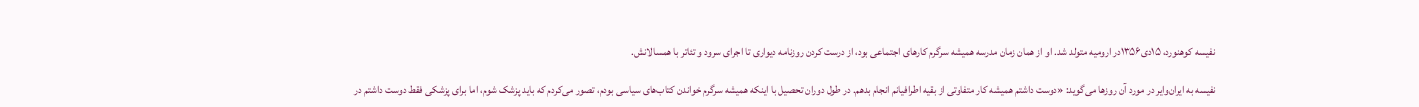نفیسه کوهنورد، ۱۵دى۱۳۵۶در اروميه متولد شد. او از همان زمان مدرسه هميشه سرگرم كارهاى اجتماعى بود، از درست كردن روزنامه ديوارى تا اجراى سرود و تئاتر با همسالانش.

نفیسه به ایران‌وایر در مورد آن روزها می‌گوید: «دوست داشتم هميشه كار متفاوتى از بقيه اطرافيانم انجام بدهم. در طول دوران تحصيل با اينكه هميشه سرگرم خواندن كتاب‌هاى سياسى بودم، تصور مى‌كردم كه بايد پزشک شوم، اما براى پزشكى فقط دوست داشتم در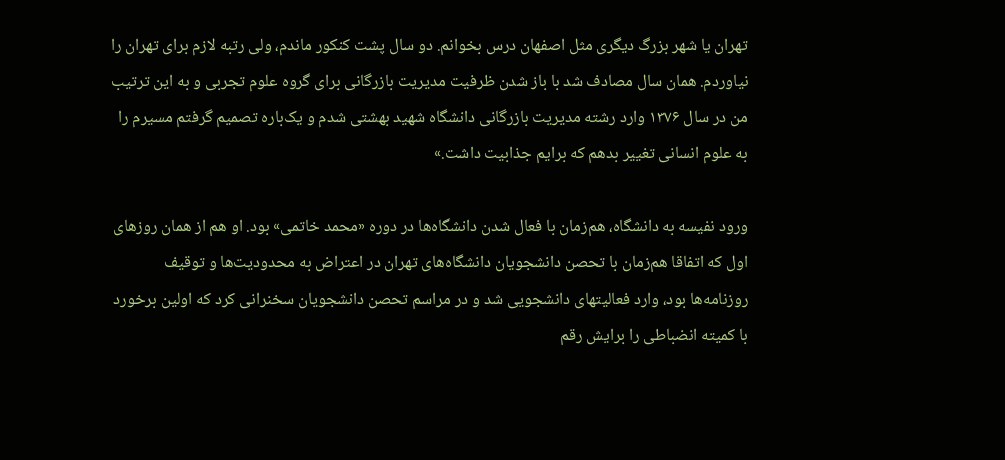تهران يا شهر بزرگ ديگرى مثل اصفهان درس بخوانم. دو سال پشت كنكور ماندم، ولی رتبه لازم براى تهران را نیاوردم. همان سال مصادف شد با باز شدن ظرفيت مديريت بازرگانى براى گروه علوم تجربى و به اين ترتيب من در سال ۱۳۷۶ وارد رشته مديريت بازرگانى دانشگاه شهيد بهشتى شدم و يک‌باره تصميم گرفتم مسيرم را به علوم انسانى تغيير بدهم كه برايم جذابيت داشت.»

ورود نفیسه به دانشگاه، هم‌زمان با فعال شدن دانشگاه‌ها در دوره «محمد خاتمى» بود. او هم از همان روزهای اول كه اتفاقا هم‌زمان با تحصن دانشجويان دانشگاه‌هاى تهران در اعتراض به محدوديت‌ها و توقيف روزنامه‌ها بود، وارد فعاليتهاى دانشجويى شد و در مراسم تحصن دانشجویان سخنرانى كرد که اولین برخورد با کمیته انضباطی را برایش رقم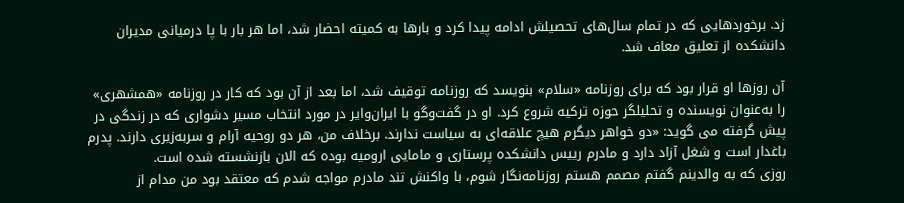زد. برخوردهايى كه در تمام سال‌هاى تحصيلش ادامه پيدا كرد و بارها به كميته احضار شد، اما هر بار با پا درميانى مديران دانشكده از تعليق معاف شد.

آن روزها او قرار بود كه براى روزنامه «سلام» بنويسد كه روزنامه توقيف شد، اما بعد از آن بود که كار در روزنامه «همشهرى» را به‌عنوان نویسنده و تحلیلگر حوزه ترکیه شروع كرد. او در گفت‌و‌گو با ایران‌وایر در مورد انتخاب مسیر دشواری که در زندگی در پیش گرفته می گوید: «دو خواهر دیگرم هيچ علاقه‌اى به سياست ندارند. بر‌خلاف من، هر دو روحيه آرام و سر‌به‌زيری دارند. پدرم باغدار است و شغل آزاد دارد و مادرم رييس دانشكده پرستارى و مامايى اروميه بوده كه الان بازنشسته شده است.
روزى كه به والدینم گفتم مصمم هستم روزنامه‌نگار شوم، با واكنش تند مادرم مواجه شدم كه معتقد بود من مدام از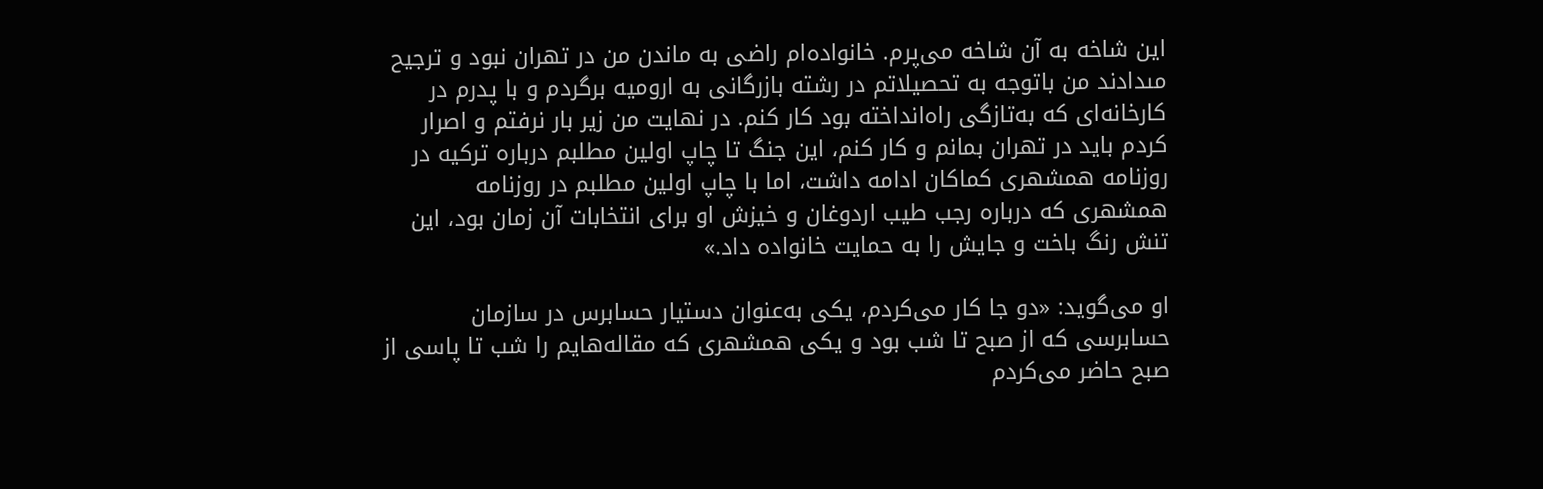اين شاخه به آن شاخه مى‌پرم. خانواده‌ام راضى به ماندن من در تهران نبود و ترجيح مىدادند من با‌توجه به تحصيلاتم در رشته بازرگانى به اروميه برگردم و با پدرم در کارخانه‌ای که به‌تازگی راه‌انداخته بود كار كنم. در نهايت من زير بار نرفتم و اصرار كردم بايد در تهران بمانم و كار كنم، اين جنگ تا چاپ اولين مطلبم درباره تركيه در روزنامه همشهرى کماکان ادامه داشت، اما با چاپ اولين مطلبم در روزنامه همشهرى كه درباره رجب طيب اردوغان و خيزش او براى انتخابات آن زمان بود، اين تنش رنگ باخت و جايش را به حمايت خانواده داد.»

او می‌گوید: «دو جا كار می‌كردم، يكى به‌عنوان دستيار حسابرس در سازمان حسابرسى كه از صبح تا شب بود و يكى همشهرى كه مقاله‌هايم را شب تا پاسى از صبح حاضر می‌كردم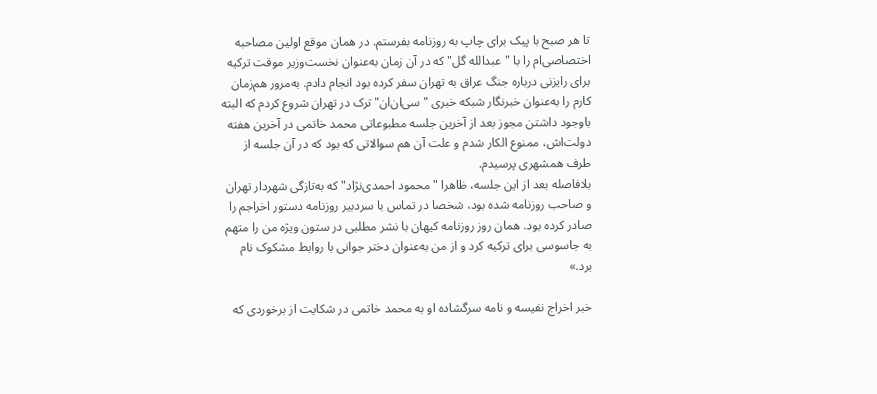تا هر صبح با پيک براى چاپ به روزنامه بفرستم. در همان موقع اولين مصاحبه اختصاصی‌ام را با "عبدالله گل" كه در آن زمان به‌عنوان نخست‌وزير موقت تركيه براى رايزنى درباره جنگ عراق به تهران سفر كرده بود انجام دادم. به‌مرور هم‌زمان كارم را به‌عنوان خبرنگار شبكه خبرى "سى‌ان‌ان" ترک‌ در تهران شروع كردم كه البته با‌وجود داشتن مجوز بعد از آخرين جلسه مطبوعاتى محمد خاتمى در آخرين هفته دولت‌اش، ممنوع الکار شدم و علت آن هم سوالاتی كه بود كه در آن جلسه از طرف همشهرى پرسیدم.
بلافاصله بعد از اين جلسه، ظاهرا "محمود احمدى‌نژا‌د" كه به‌تازگی شهردار تهران و صاحب روزنامه شده بود، شخصا در تماس با سردبير روزنامه دستور اخراجم را صادر كرده بود. همان روز روزنامه كيهان با نشر مطلبى در ستون ويژه من را متهم به جاسوسى براى تركيه كرد و از من به‌عنوان دختر جوانى با روابط مشكوک نام برد.»

خبر اخراج نفیسه و نامه سرگشاده او به محمد خاتمى در شكايت از برخوردى كه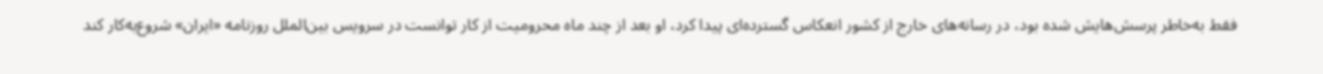فقط به‌خاطر پرسش‌هايش شده بود، در رسانه‌هاى خارج از كشور انعكاس گسترده‌اى پيدا کرد، او بعد از چند ماه محروميت از كار توانست در سرويس بين‌الملل روزنامه «ايران» شروع‌به‌كار كند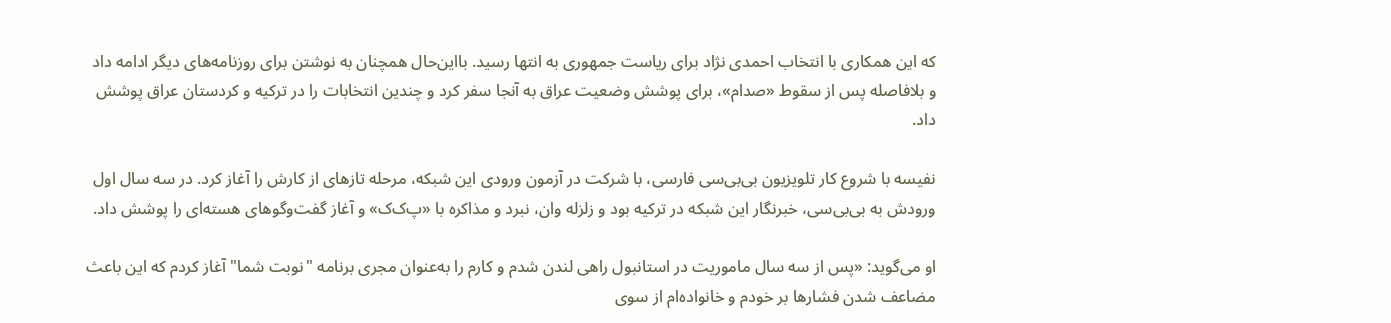كه این همکاری با انتخاب احمدى نژاد براى رياست ‌جمهورى به انتها رسيد. با‌اين‌حال همچنان به نوشتن براى روزنامه‌هاى ديگر ادامه داد و بلافاصله پس از سقوط «صدام»، براى پوشش وضعيت عراق به آنجا سفر کرد و چندين انتخابات را در تركيه و كردستان عراق پوشش داد.

نفیسه با شروع کار تلویزیون بی‌بی‌سی فارسی، با شرکت در آزمون ورودی این شبکه، مرحله تازهای از کارش را آغاز کرد. در سه سال اول ورودش به بی‌بی‌سی، خبرنگار این شبکه در تركيه بود و زلزله وان، نبرد و مذاكره با «پ‌‌ک‌ک» و آغاز گفت‌وگوهاى هسته‌اى را پوشش داد.

او می‌گوید: «پس از سه سال ماموريت در استانبول راهى لندن شدم و كارم را به‌عنوان مجرى برنامه "نوبت شما" آغاز كردم كه اين باعث مضاعف شدن فشارها بر خودم و خانواده‌ام از سوى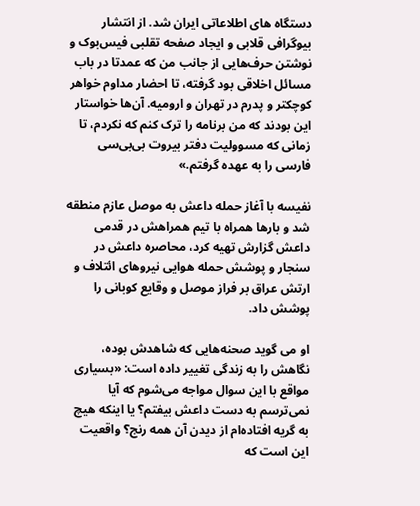دستگاه هاى اطلاعاتى ايران شد. از انتشار بيوگرافی قلابى و ايجاد صفحه تقلبى فيس‌بوک و نوشتن حرف‌هايى از جانب من كه عمدتا در باب مسائل اخلاقى بود گرفته، تا احضار مداوم خواهر كوچكتر و پدرم در تهران و اروميه. آن‌ها خواستار اين بودند كه من برنامه را ترک كنم كه نكردم، تا زمانى كه مسووليت دفتر بيروت ‌بى‌بى‌سى‌ فارسى را به عهده گرفتم.»

نفیسه با آغاز حمله داعش به موصل عازم منطقه شد و بارها همراه با تيم همراهش در قدمی داعش گزارش تهیه کرد، محاصره داعش در سنجار و پوشش حمله هوایی نیروهای ائتلاف و ارتش عراق بر فراز موصل و وقايع کوبانی را پوشش داد.

او می گوید صحنه‌هايى كه شاهدش بوده، نگاهش را به زندگی تغییر داده است: «بسيارى مواقع با اين سوال مواجه می‌شوم كه آيا نمی‌ترسم به دست داعش بیفتم؟ يا اينكه هيچ به گريه افتاده‌ام از ديدن آن همه رنج؟ واقعيت اين است كه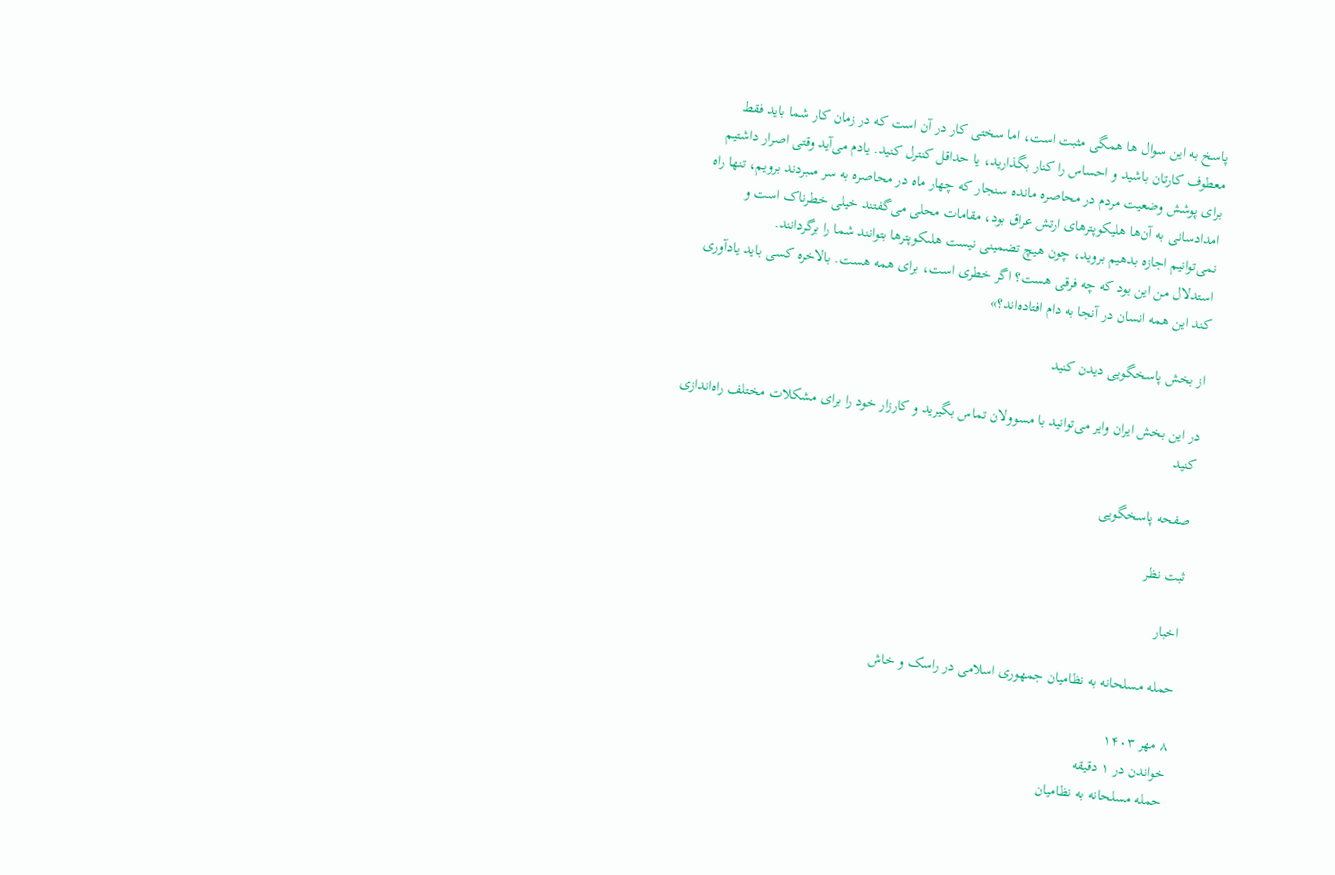پاسخ به اين سوال ها همگى مثبت است، اما سختى كار در آن است که در زمان كار شما بايد فقط معطوف كارتان باشيد و احساس را كنار بگذاريد، يا حداقل كنترل كنيد. يادم مى‌آيد وقتى اصرار داشتيم براى پوشش وضعيت مردم در محاصره مانده سنجار كه چهار ماه در محاصره به سر مىبردند برویم، تنها راه امداد‌سانى به آن‌ها هلیکوپترهای ارتش عراق بود، مقامات محلى می‌گفتند خيلى خطرناک است و نمى‌توانيم اجازه بدهيم بروید، چون هيچ تضمينى نيست هلىكوپترها بتوانند شما را برگردانند.
استدلال من این بود که چه فرقى هست؟ اگر خطری است، براى همه هست. بالاخره كسى بايد يادآورى كند اين همه انسان در آنجا به دام افتاده‌اند؟»

از بخش پاسخگویی دیدن کنید

در این بخش ایران وایر می‌توانید با مسوولان تماس بگیرید و کارزار خود را برای مشکلات مختلف راه‌اندازی کنید

صفحه پاسخگویی

ثبت نظر

اخبار

حمله مسلحانه به نظامیان جمهوری اسلامی در راسک و خاش

۸ مهر ۱۴۰۳
خواندن در ۱ دقیقه
حمله مسلحانه به نظامیان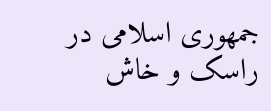جمهوری اسلامی در راسک و خاش